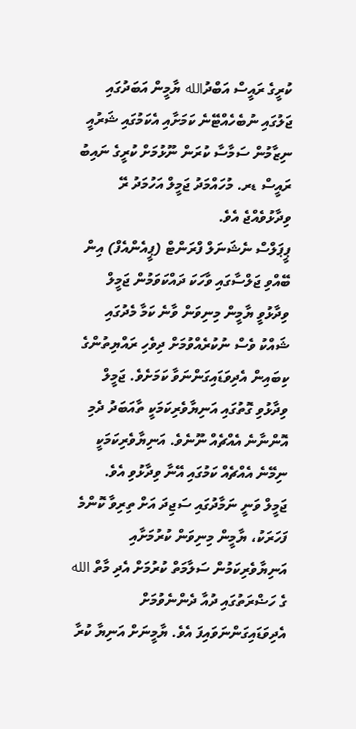ކުރީގެ ރައީސް އަބްދުالله ޔާމީން އަބަދުގައި ޖަލުގައި ނުބެހެއްޓޭނެ ކަމަށާއި އެކަމުގައި ޝަރުއީ ނިޒާމުން ސަމާސާ ކުރަން ނޫޅުމަށް ކުރީގެ ނައިބު ރައީސް ޑރ. މުހައްމަދު ޖަމީލް އަހުމަދު ރޭ ވިދާޅުވެއްޖެ އެވެ.
ޕީޕަލްސް ނެޝަނަލް ފްރަންޓް (ޕީއެންއެފް) އިން ބޭއްވި ޖަލްސާގައި ވާހަކަ ދައްކަވަމުން ޖަމީލް ވިދާޅުވީ ޔާމީން މިނިވަން ވާނެ ކަމާ މެދުގައި ޝައްކު ވެސް ނުކުރެއްވުމަށް ދިވެހި ރައްޔިތުންގެ ކިބައިން އެދިވަޑައިގަންނަވާ ކަމަށެވެ. ޖަމީލް ވިދާޅުވި ގޮތުގައި އަނިޔާވެރިކަމަކީ ތާއަބަދު ދެމި އޮންނާނެ އެއްޗެއް ނޫނެވެ. އަނިޔާވެރިކަމަކީ ނިމޭނެ އެއްޗެއް ކަމުގައި އޭނާ ވިދާޅުވި އެވެ.
ޖަމީލް ވަނީ ނަމާދުގައި ސަޖިދަ އަށް ތިރިވާ ކޮންމެ ފަހަރަކު، ޔާމީން މިނިވަން ކުރުމަށާއި އަނިޔާވެރިކަމުން ސަލާމަތް ކުރުމަށް އެދި މާތް الله ގެ ހަޟްރަތުގައި ދުއާ ދެންނެވުމަށް އެދިވަޑައިގަންނަވައިފަ އެވެ. ޔާމީނަށް އަނިޔާ ކުރާ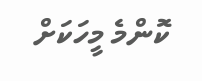ކޮންމެ މީހަކަށް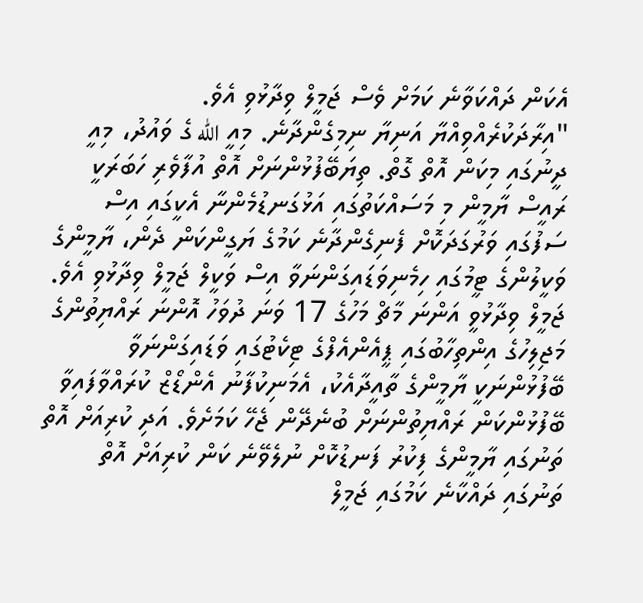އެކަން ދައްކަވާނެ ކަމަށް ވެސް ޖަމީލް ވިދާޅުވި އެވެ.
"އިރާދަކުރެއްވިއްޔާ އަނިޔާ ނިމިގެންދާނެ. މިއީ الله ގެ ވައުދު، މިއީ ދީނުގައި މިކަން އޮތް ގޮތް. ތިޔަބޭފުޅުންނަށް އޮތް އުފާވެރި ހަބަރަކީ ރައީސް ޔާމީން މި މަސައްކަތުގައި އަޅުގަނޑުމެންނާ އެކީގައި އިސް ސަފުގައި ވަރުގަދަކޮށް ފެނިގެންދާނެ ކަމުގެ ޔަގީންކަން ދެން، ޔާމީންގެ ވަކީލުންގެ ޓީމުގައި ހިމެނިވަޑައިގަންނަވާ އިސް ވަކީލް ޖަމީލް ވިދާޅުވި އެވެ.
ޖަމީލް ވިދާޅުވީ އަންނަ މާޗް މަހުގެ 17 ވަނަ ދުވަހު އޮންނަ ރައްޔިތުންގެ މަޖިލިހުގެ އިންތިހާބުގައި ޕީއެންއެފްގެ ޓިކެޓުގައި ވަޑައިގަންނަވާ ބޭފުޅުންނަކީ ޔާމީންގެ ތާއީދާއެކު، އެމަނިކުފާނު އެންޑޯޒް ކުރައްވާފައިވާ ބޭފުޅުންކަން ރައްޔިތުންނަށް ބުނެދޭން ޖެހޭ ކަމަށެވެ. އަދި ކުރިއަށް އޮތް ތަނުގައި ޔާމީންގެ ފިކުރު ފަނޑުކޮށް ނުލެވޭނެ ކަން ކުރިއަށް އޮތް ތަނުގައި ދައްކާނެ ކަމުގައި ޖަމީލް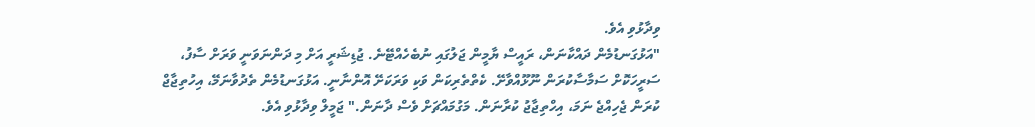ވިދާޅުވި އެވެ.
"އަޅުގަނޑުމެން ދައްކާނަން، ރައީސް ޔާމީން ޖަލުގައި ނުބެހެއްޓޭނެ. ޖުޑިޝަރީ އަށް މި ދަންނަވަނީ ވަރަށް ސާފު، ސަރީހަކޮށް ސަމާސާކުރަން ނޫޅޫއްވާށޭ. ކެތްތެރިކަން ވަކި ވަރަކަށޭ އޮންނާނީ. އަޅުގަނޑުމެން ތެދުވާނަމޭ، އިހުތިޖާޖް ކުރަން ޖެހިއްޖެ ނަމަ، އިހްތިޖާޖު ކުރާނަން. މަގުމައްޗަށް ވެސް ދާނަން." ޖަމީލް ވިދާޅުވި އެވެ.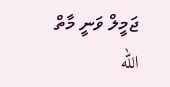ޖަމީލް ވަނީ މާތް الله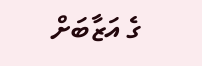ގެ އަޒާބަށް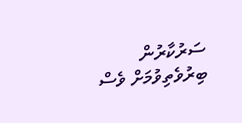ސަރުކާރުން ބިރުވެތިވުމަށް ވެސް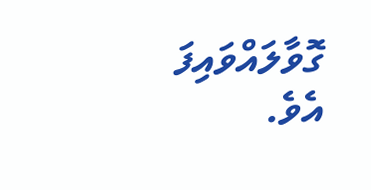ގޮވާލައްވައިފަ އެވެ.